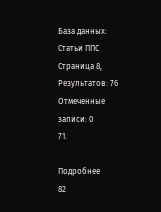База данных: Статьи ППС
Страница 8, Результатов: 76
Отмеченные записи: 0
71.

Подробнее
82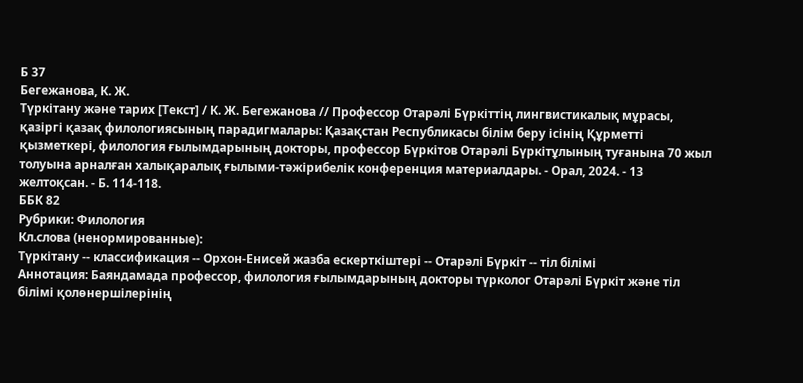Б 37
Бегежанова, К. Ж.
Түркітану және тарих [Текст] / К. Ж. Бегежанова // Профессор Отарәлі Бүркіттің лингвистикалық мұрасы, қазіргі қазақ филологиясының парадигмалары: Қазақстан Республикасы білім беру ісінің Құрметті қызметкері, филология ғылымдарының докторы, профессор Бүркітов Отарәлі Бүркітұлының туғанына 70 жыл толуына арналған халықаралық ғылыми-тәжірибелік конференция материалдары. - Орал, 2024. - 13 желтоқсан. - Б. 114-118.
ББК 82
Рубрики: Филология
Кл.слова (ненормированные):
Түркітану -- классификация -- Орхон-Енисей жазба ескерткіштері -- Отарәлі Бүркіт -- тіл білімі
Аннотация: Баяндамада профессор, филология ғылымдарының докторы түрколог Отарәлі Бүркіт және тіл білімі қолөнершілерінің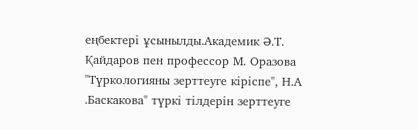еңбектері ұсынылды.Академик Ә.Т. Қайдаров пен профессор М. Оразова "Түркологияны зерттеуге кіріспе", Н.А .Баскакова" түркі тілдерін зерттеуге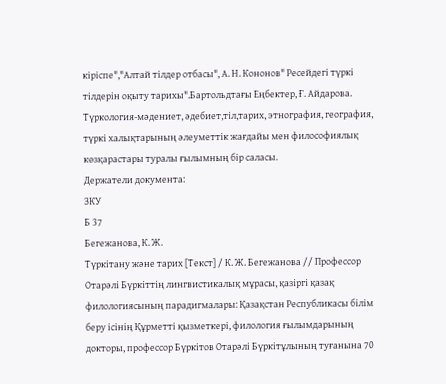кіріспе","Алтай тілдер отбасы", А. Н. Кононов" Ресейдегі түркі тілдерін оқыту тарихы".Бартольдтағы Еңбектер, Ғ. Айдарова. Түркология-мәдениет, әдебиет,тіл,тарих, этнография, география, түркі халықтарының әлеуметтік жағдайы мен философиялық көзқарастары туралы ғылымның бір саласы.
Держатели документа:
ЗКУ
Б 37
Бегежанова, К. Ж.
Түркітану және тарих [Текст] / К. Ж. Бегежанова // Профессор Отарәлі Бүркіттің лингвистикалық мұрасы, қазіргі қазақ филологиясының парадигмалары: Қазақстан Республикасы білім беру ісінің Құрметті қызметкері, филология ғылымдарының докторы, профессор Бүркітов Отарәлі Бүркітұлының туғанына 70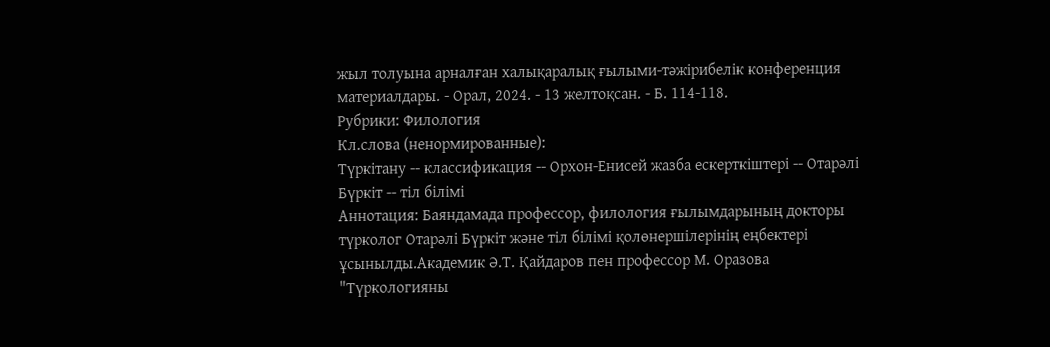жыл толуына арналған халықаралық ғылыми-тәжірибелік конференция материалдары. - Орал, 2024. - 13 желтоқсан. - Б. 114-118.
Рубрики: Филология
Кл.слова (ненормированные):
Түркітану -- классификация -- Орхон-Енисей жазба ескерткіштері -- Отарәлі Бүркіт -- тіл білімі
Аннотация: Баяндамада профессор, филология ғылымдарының докторы түрколог Отарәлі Бүркіт және тіл білімі қолөнершілерінің еңбектері ұсынылды.Академик Ә.Т. Қайдаров пен профессор М. Оразова "Түркологияны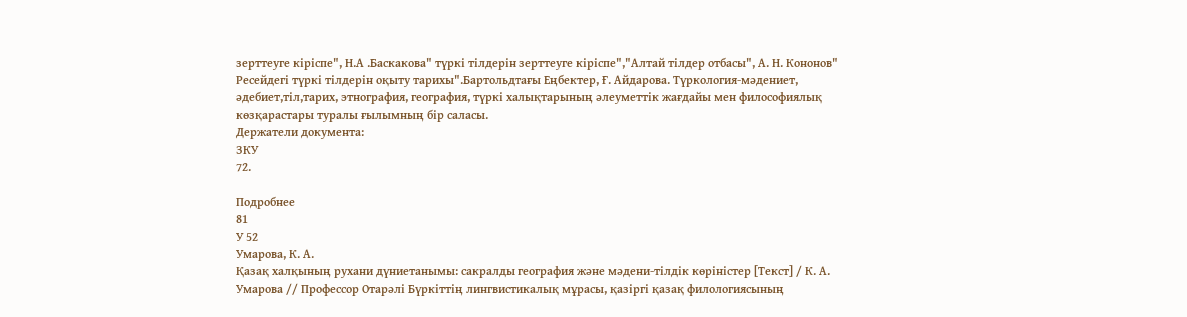зерттеуге кіріспе", Н.А .Баскакова" түркі тілдерін зерттеуге кіріспе","Алтай тілдер отбасы", А. Н. Кононов" Ресейдегі түркі тілдерін оқыту тарихы".Бартольдтағы Еңбектер, Ғ. Айдарова. Түркология-мәдениет, әдебиет,тіл,тарих, этнография, география, түркі халықтарының әлеуметтік жағдайы мен философиялық көзқарастары туралы ғылымның бір саласы.
Держатели документа:
ЗКУ
72.

Подробнее
81
У 52
Умарова, К. А.
Қазақ халқының рухани дүниетанымы: сакралды география және мәдени-тілдік көріністер [Текст] / К. А. Умарова // Профессор Отарәлі Бүркіттің лингвистикалық мұрасы, қазіргі қазақ филологиясының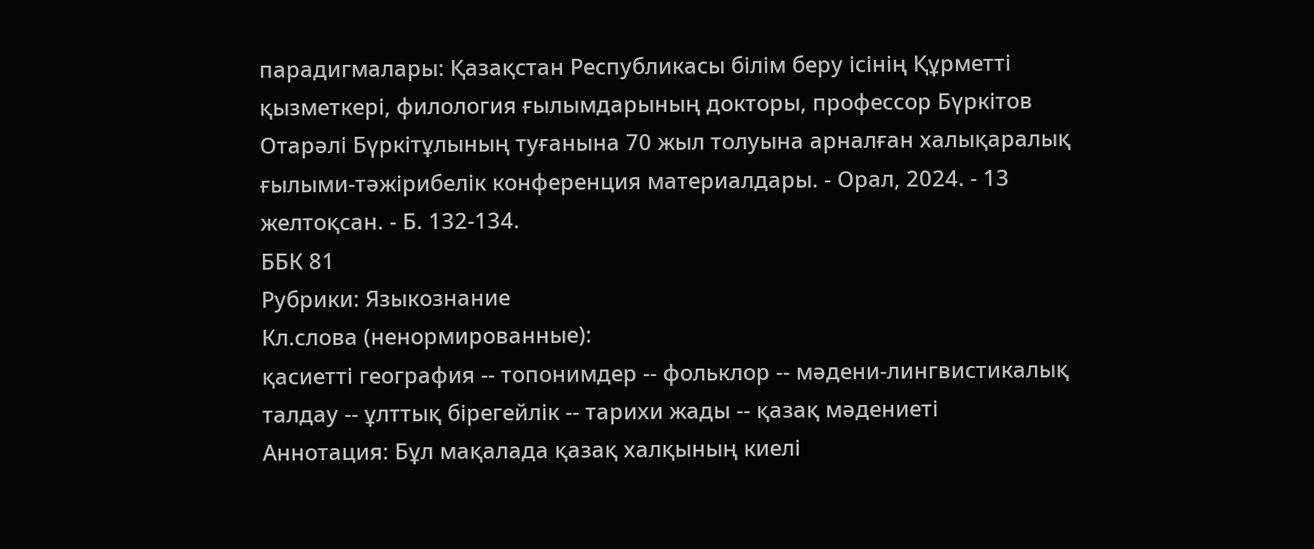парадигмалары: Қазақстан Республикасы білім беру ісінің Құрметті қызметкері, филология ғылымдарының докторы, профессор Бүркітов Отарәлі Бүркітұлының туғанына 70 жыл толуына арналған халықаралық ғылыми-тәжірибелік конференция материалдары. - Орал, 2024. - 13 желтоқсан. - Б. 132-134.
ББК 81
Рубрики: Языкознание
Кл.слова (ненормированные):
қасиетті география -- топонимдер -- фольклор -- мәдени-лингвистикалық талдау -- ұлттық бірегейлік -- тарихи жады -- қазақ мәдениеті
Аннотация: Бұл мақалада қазақ халқының киелі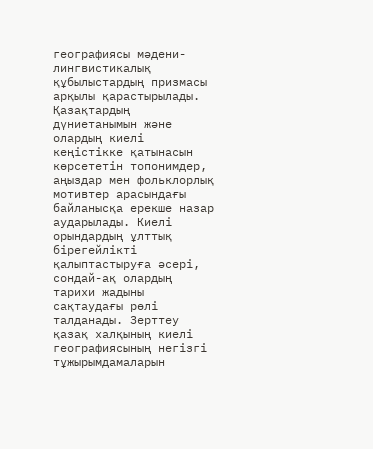географиясы мәдени-лингвистикалық құбылыстардың призмасы арқылы қарастырылады. Қазақтардың дүниетанымын және олардың киелі кеңістікке қатынасын көрсететін топонимдер, аңыздар мен фольклорлық мотивтер арасындағы байланысқа ерекше назар аударылады. Киелі орындардың ұлттық бірегейлікті қалыптастыруға әсері, сондай-ақ олардың тарихи жадыны сақтаудағы рөлі талданады. Зерттеу қазақ халқының киелі географиясының негізгі тұжырымдамаларын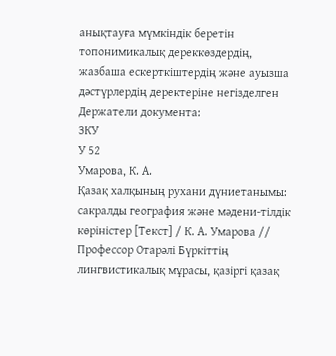анықтауға мүмкіндік беретін топонимикалық дереккөздердің, жазбаша ескерткіштердің және ауызша дәстүрлердің деректеріне негізделген
Держатели документа:
ЗКУ
У 52
Умарова, К. А.
Қазақ халқының рухани дүниетанымы: сакралды география және мәдени-тілдік көріністер [Текст] / К. А. Умарова // Профессор Отарәлі Бүркіттің лингвистикалық мұрасы, қазіргі қазақ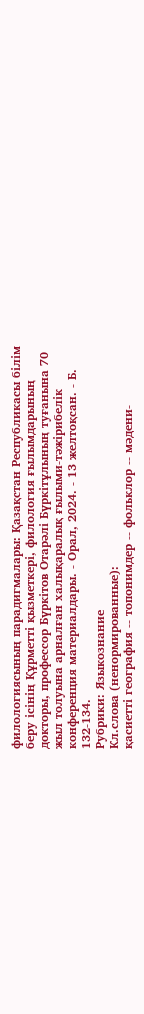филологиясының парадигмалары: Қазақстан Республикасы білім беру ісінің Құрметті қызметкері, филология ғылымдарының докторы, профессор Бүркітов Отарәлі Бүркітұлының туғанына 70 жыл толуына арналған халықаралық ғылыми-тәжірибелік конференция материалдары. - Орал, 2024. - 13 желтоқсан. - Б. 132-134.
Рубрики: Языкознание
Кл.слова (ненормированные):
қасиетті география -- топонимдер -- фольклор -- мәдени-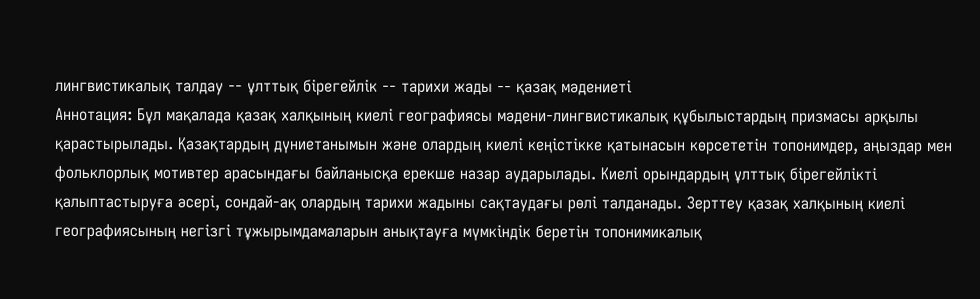лингвистикалық талдау -- ұлттық бірегейлік -- тарихи жады -- қазақ мәдениеті
Аннотация: Бұл мақалада қазақ халқының киелі географиясы мәдени-лингвистикалық құбылыстардың призмасы арқылы қарастырылады. Қазақтардың дүниетанымын және олардың киелі кеңістікке қатынасын көрсететін топонимдер, аңыздар мен фольклорлық мотивтер арасындағы байланысқа ерекше назар аударылады. Киелі орындардың ұлттық бірегейлікті қалыптастыруға әсері, сондай-ақ олардың тарихи жадыны сақтаудағы рөлі талданады. Зерттеу қазақ халқының киелі географиясының негізгі тұжырымдамаларын анықтауға мүмкіндік беретін топонимикалық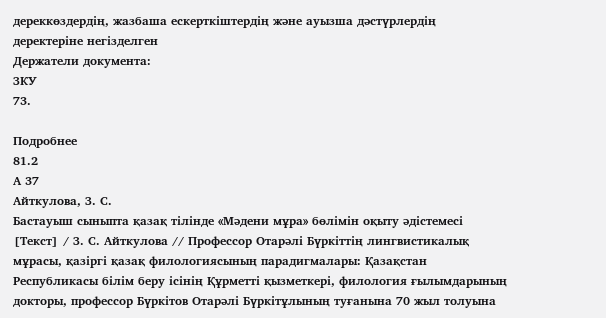дереккөздердің, жазбаша ескерткіштердің және ауызша дәстүрлердің деректеріне негізделген
Держатели документа:
ЗКУ
73.

Подробнее
81.2
А 37
Айткулова, З. С.
Бастауыш сыныпта қазақ тілінде «Мәдени мұра» бөлімін оқыту әдістемесі [Текст] / З. С. Айткулова // Профессор Отарәлі Бүркіттің лингвистикалық мұрасы, қазіргі қазақ филологиясының парадигмалары: Қазақстан Республикасы білім беру ісінің Құрметті қызметкері, филология ғылымдарының докторы, профессор Бүркітов Отарәлі Бүркітұлының туғанына 70 жыл толуына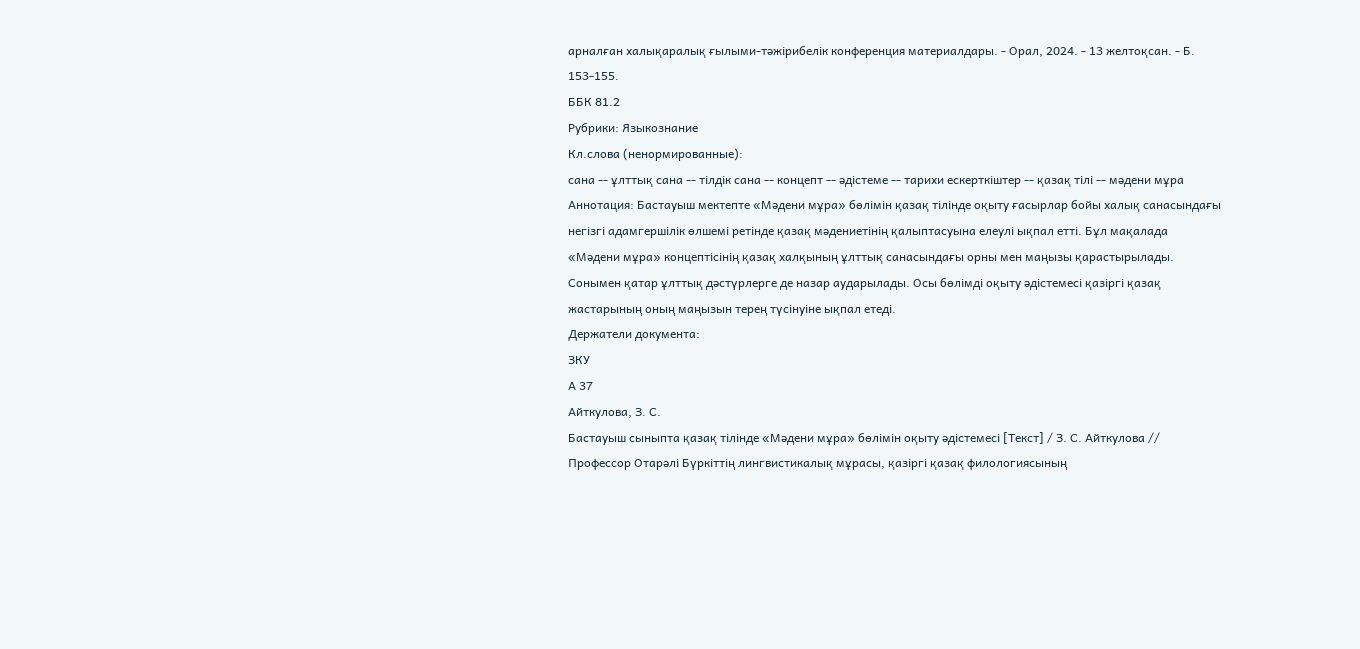арналған халықаралық ғылыми-тәжірибелік конференция материалдары. - Орал, 2024. - 13 желтоқсан. - Б. 153-155.
ББК 81.2
Рубрики: Языкознание
Кл.слова (ненормированные):
сана -- ұлттық сана -- тілдік сана -- концепт -- әдістеме -- тарихи ескерткіштер -- қазақ тілі -- мәдени мұра
Аннотация: Бастауыш мектепте «Мәдени мұра» бөлімін қазақ тілінде оқыту ғасырлар бойы халық санасындағы негізгі адамгершілік өлшемі ретінде қазақ мәдениетінің қалыптасуына елеулі ықпал етті. Бұл мақалада «Мәдени мұра» концептісінің қазақ халқының ұлттық санасындағы орны мен маңызы қарастырылады. Сонымен қатар ұлттық дәстүрлерге де назар аударылады. Осы бөлімді оқыту әдістемесі қазіргі қазақ жастарының оның маңызын терең түсінуіне ықпал етеді.
Держатели документа:
ЗКУ
А 37
Айткулова, З. С.
Бастауыш сыныпта қазақ тілінде «Мәдени мұра» бөлімін оқыту әдістемесі [Текст] / З. С. Айткулова // Профессор Отарәлі Бүркіттің лингвистикалық мұрасы, қазіргі қазақ филологиясының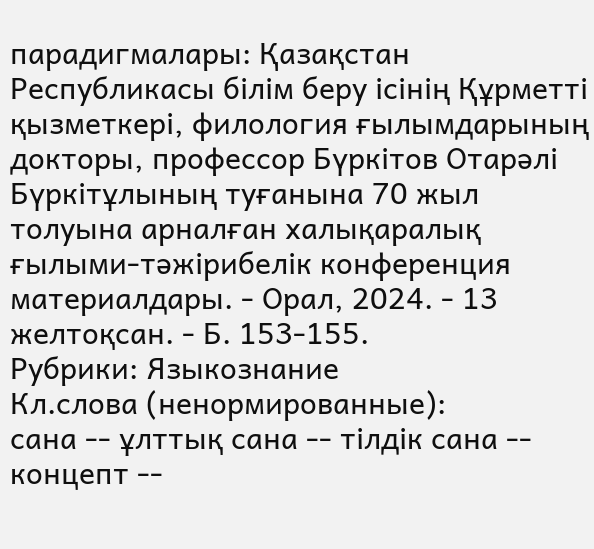парадигмалары: Қазақстан Республикасы білім беру ісінің Құрметті қызметкері, филология ғылымдарының докторы, профессор Бүркітов Отарәлі Бүркітұлының туғанына 70 жыл толуына арналған халықаралық ғылыми-тәжірибелік конференция материалдары. - Орал, 2024. - 13 желтоқсан. - Б. 153-155.
Рубрики: Языкознание
Кл.слова (ненормированные):
сана -- ұлттық сана -- тілдік сана -- концепт --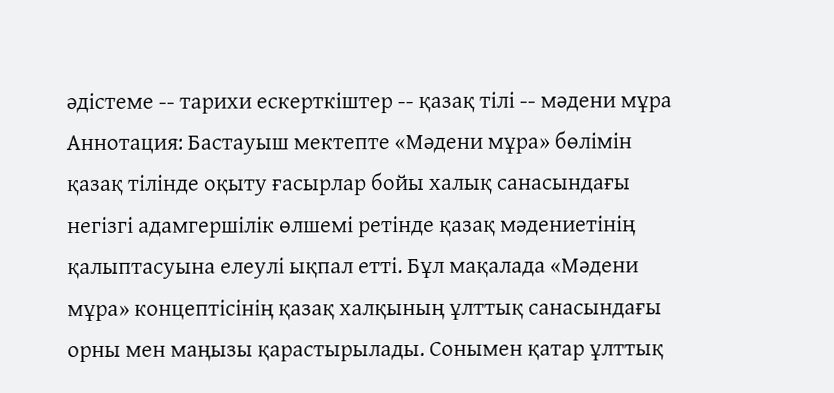әдістеме -- тарихи ескерткіштер -- қазақ тілі -- мәдени мұра
Аннотация: Бастауыш мектепте «Мәдени мұра» бөлімін қазақ тілінде оқыту ғасырлар бойы халық санасындағы негізгі адамгершілік өлшемі ретінде қазақ мәдениетінің қалыптасуына елеулі ықпал етті. Бұл мақалада «Мәдени мұра» концептісінің қазақ халқының ұлттық санасындағы орны мен маңызы қарастырылады. Сонымен қатар ұлттық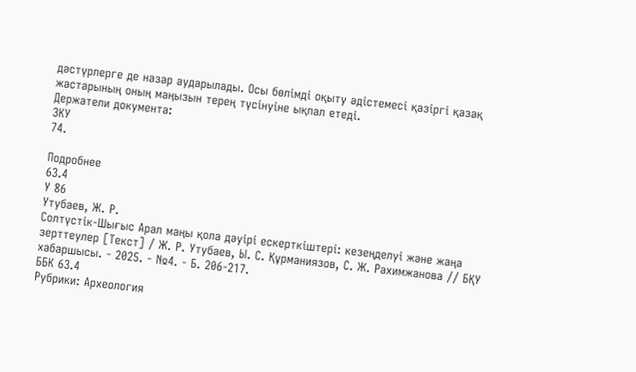дәстүрлерге де назар аударылады. Осы бөлімді оқыту әдістемесі қазіргі қазақ жастарының оның маңызын терең түсінуіне ықпал етеді.
Держатели документа:
ЗКУ
74.

Подробнее
63.4
У 86
Утубаев, Ж. Р.
Солтүстік-Шығыс Арал маңы қола дəуірі ескерткіштері: кезеңделуі жəне жаңа зерттеулер [Текст] / Ж. Р. Утубаев, Ы. С. Құрманиязов, С. Ж. Рахимжанова // БҚУ хабаршысы. - 2025. - №4. - Б. 206-217.
ББК 63.4
Рубрики: Археология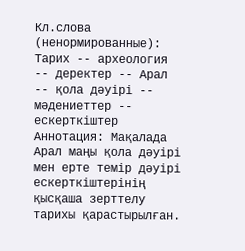Кл.слова (ненормированные):
Тарих -- археология -- деректер -- Арал -- қола дəуірі -- мəдениеттер -- ескерткіштер
Аннотация: Мақалада Арал маңы қола дəуірі мен ерте темір дəуірі ескерткіштерінің қысқаша зерттелу тарихы қарастырылған.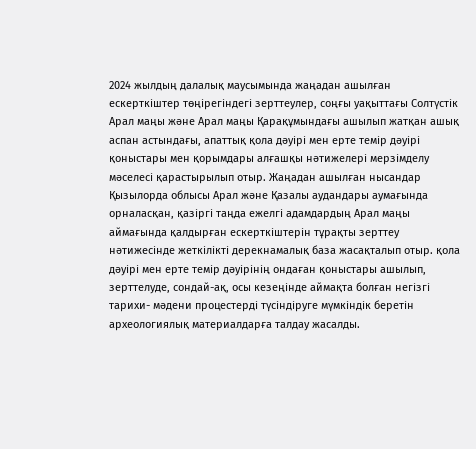2024 жылдың далалық маусымында жаңадан ашылған ескерткіштер төңірегіндегі зерттеулер, соңғы уақыттағы Солтүстік Арал маңы жəне Арал маңы Қарақұмындағы ашылып жатқан ашық аспан астындағы, апаттық қола дəуірі мен ерте темір дəуірі қоныстары мен қорымдары алғашқы нəтижелері мерзімделу мəселесі қарастырылып отыр. Жаңадан ашылған нысандар Қызылорда облысы Арал жəне Қазалы аудандары аумағында орналасқан, қазіргі таңда ежелгі адамдардың Арал маңы аймағында қалдырған ескерткіштерін тұрақты зерттеу нəтижесінде жеткілікті дерекнамалық база жасақталып отыр. қола дəуірі мен ерте темір дəуірінің ондаған қоныстары ашылып, зерттелуде, сондай-ақ, осы кезеңінде аймақта болған негізгі тарихи- мəдени процестерді түсіндіруге мүмкіндік беретін археологиялық материалдарға талдау жасалды.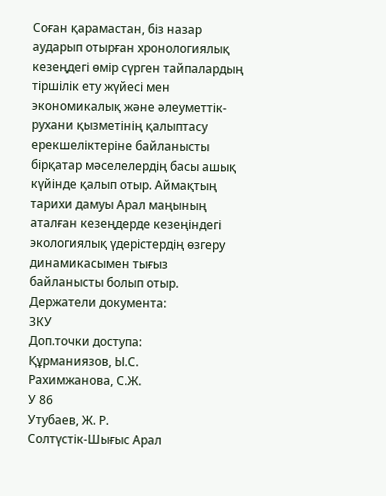Соған қарамастан, біз назар аударып отырған хронологиялық кезеңдегі өмір сүрген тайпалардың тіршілік ету жүйесі мен экономикалық жəне əлеуметтік-рухани қызметінің қалыптасу ерекшеліктеріне байланысты бірқатар мəселелердің басы ашық күйінде қалып отыр. Аймақтың тарихи дамуы Арал маңының аталған кезеңдерде кезеңіндегі экологиялық үдерістердің өзгеру динамикасымен тығыз байланысты болып отыр.
Держатели документа:
ЗКУ
Доп.точки доступа:
Құрманиязов, Ы.С.
Рахимжанова, С.Ж.
У 86
Утубаев, Ж. Р.
Солтүстік-Шығыс Арал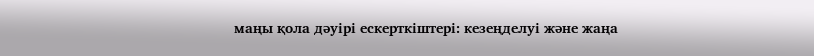маңы қола дəуірі ескерткіштері: кезеңделуі жəне жаңа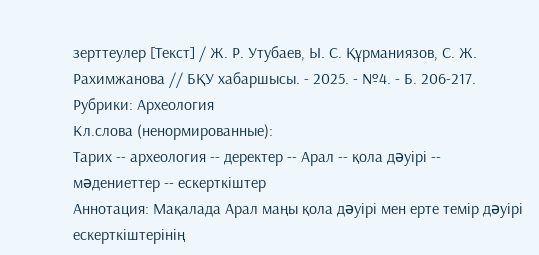зерттеулер [Текст] / Ж. Р. Утубаев, Ы. С. Құрманиязов, С. Ж. Рахимжанова // БҚУ хабаршысы. - 2025. - №4. - Б. 206-217.
Рубрики: Археология
Кл.слова (ненормированные):
Тарих -- археология -- деректер -- Арал -- қола дəуірі -- мəдениеттер -- ескерткіштер
Аннотация: Мақалада Арал маңы қола дəуірі мен ерте темір дəуірі ескерткіштерінің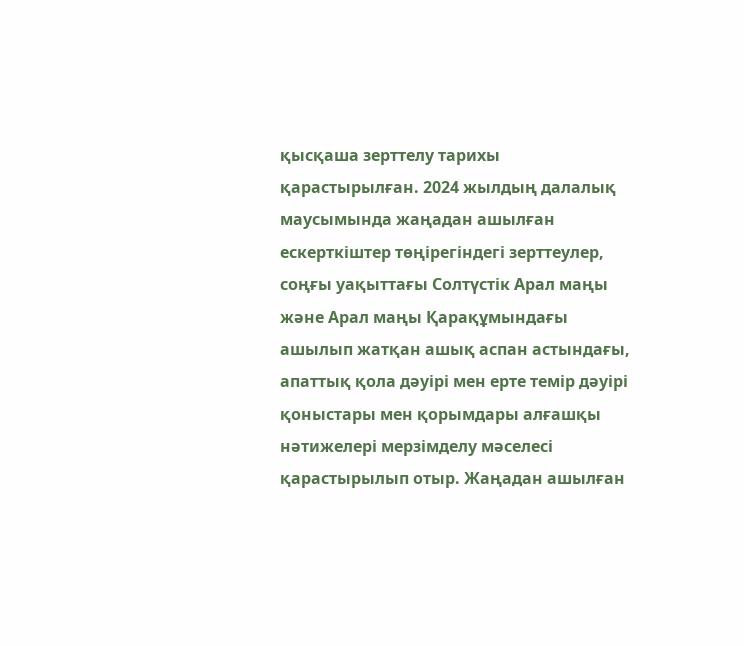қысқаша зерттелу тарихы қарастырылған. 2024 жылдың далалық маусымында жаңадан ашылған ескерткіштер төңірегіндегі зерттеулер, соңғы уақыттағы Солтүстік Арал маңы жəне Арал маңы Қарақұмындағы ашылып жатқан ашық аспан астындағы, апаттық қола дəуірі мен ерте темір дəуірі қоныстары мен қорымдары алғашқы нəтижелері мерзімделу мəселесі қарастырылып отыр. Жаңадан ашылған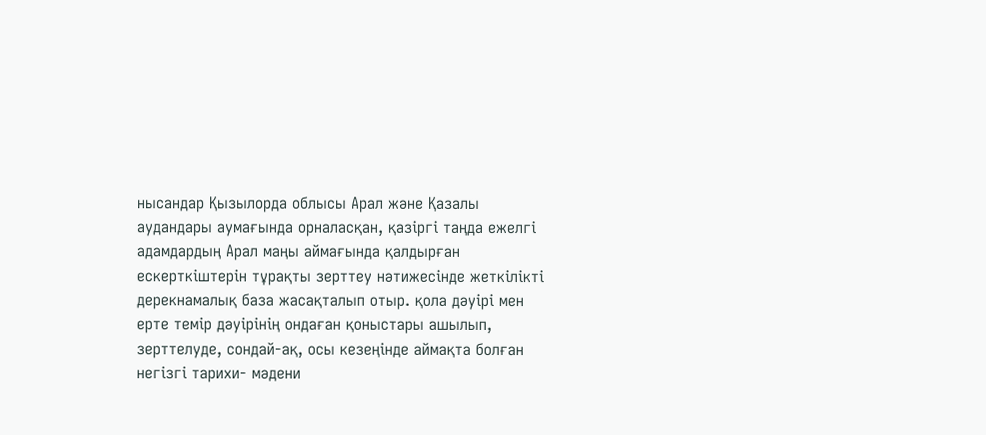нысандар Қызылорда облысы Арал жəне Қазалы аудандары аумағында орналасқан, қазіргі таңда ежелгі адамдардың Арал маңы аймағында қалдырған ескерткіштерін тұрақты зерттеу нəтижесінде жеткілікті дерекнамалық база жасақталып отыр. қола дəуірі мен ерте темір дəуірінің ондаған қоныстары ашылып, зерттелуде, сондай-ақ, осы кезеңінде аймақта болған негізгі тарихи- мəдени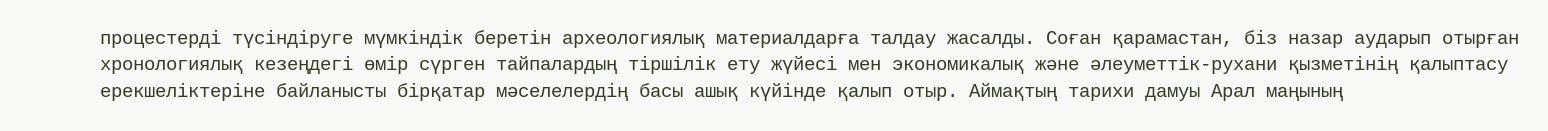процестерді түсіндіруге мүмкіндік беретін археологиялық материалдарға талдау жасалды. Соған қарамастан, біз назар аударып отырған хронологиялық кезеңдегі өмір сүрген тайпалардың тіршілік ету жүйесі мен экономикалық жəне əлеуметтік-рухани қызметінің қалыптасу ерекшеліктеріне байланысты бірқатар мəселелердің басы ашық күйінде қалып отыр. Аймақтың тарихи дамуы Арал маңының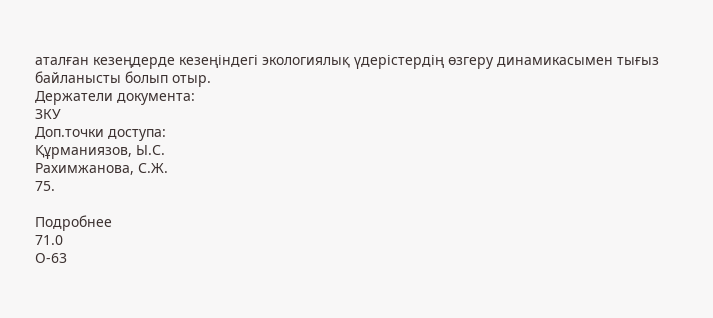аталған кезеңдерде кезеңіндегі экологиялық үдерістердің өзгеру динамикасымен тығыз байланысты болып отыр.
Держатели документа:
ЗКУ
Доп.точки доступа:
Құрманиязов, Ы.С.
Рахимжанова, С.Ж.
75.

Подробнее
71.0
О-63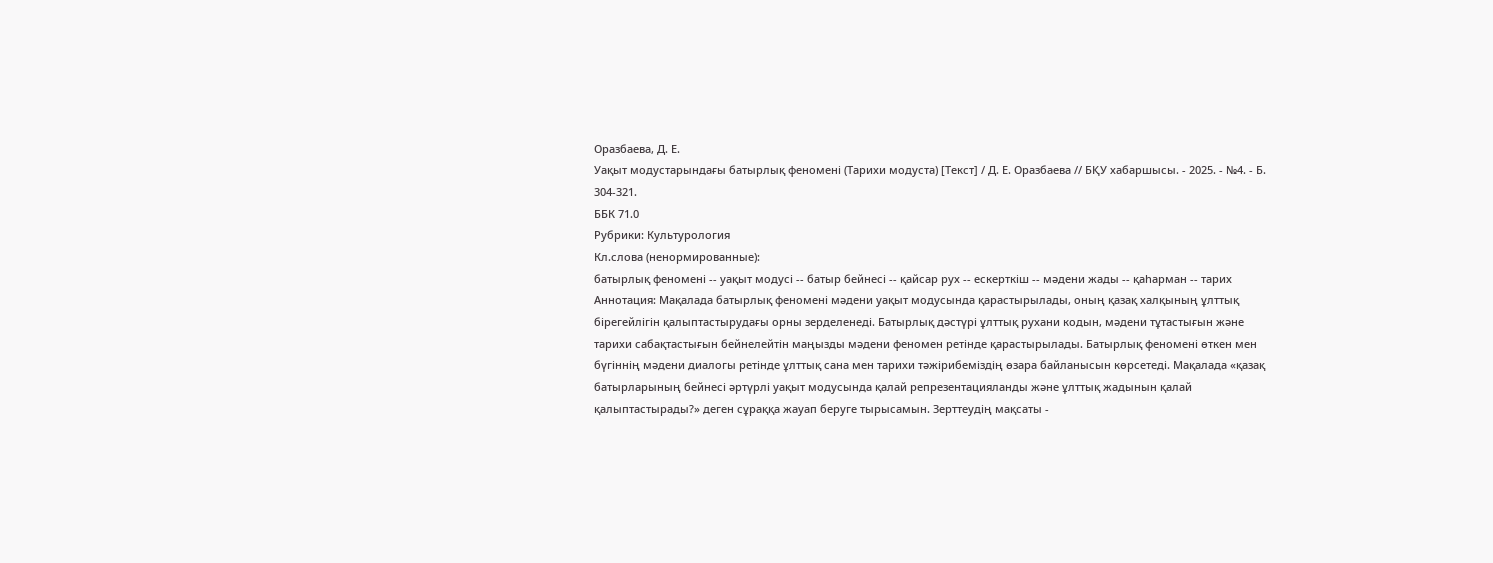Оразбаева, Д. Е.
Уақыт модустарындағы батырлық феномені (Тарихи модуста) [Текст] / Д. Е. Оразбаева // БҚУ хабаршысы. - 2025. - №4. - Б. 304-321.
ББК 71.0
Рубрики: Культурология
Кл.слова (ненормированные):
батырлық феномені -- уақыт модусі -- батыр бейнесі -- қайсар рух -- ескерткіш -- мəдени жады -- қаһарман -- тарих
Аннотация: Мақалада батырлық феномені мəдени уақыт модусында қарастырылады, оның қазақ халқының ұлттық бірегейлігін қалыптастырудағы орны зерделенеді. Батырлық дəстүрі ұлттық рухани кодын, мəдени тұтастығын жəне тарихи сабақтастығын бейнелейтін маңызды мəдени феномен ретінде қарастырылады. Батырлық феномені өткен мен бүгіннің мəдени диалогы ретінде ұлттық сана мен тарихи тəжірибеміздің өзара байланысын көрсетеді. Мақалада «қазақ батырларының бейнесі əртүрлі уақыт модусында қалай репрезентацияланды жəне ұлттық жадынын қалай қалыптастырады?» деген сұраққа жауап беруге тырысамын. Зерттеудің мақсаты -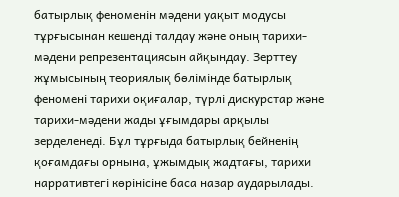батырлық феноменін мəдени уақыт модусы тұрғысынан кешенді талдау жəне оның тарихи-мəдени репрезентациясын айқындау. Зерттеу жұмысының теориялық бөлімінде батырлық феномені тарихи оқиғалар, түрлі дискурстар жəне тарихи-мəдени жады ұғымдары арқылы зерделенеді. Бұл тұрғыда батырлық бейненің қоғамдағы орнына, ұжымдық жадтағы, тарихи нарративтегі көрінісіне баса назар аударылады.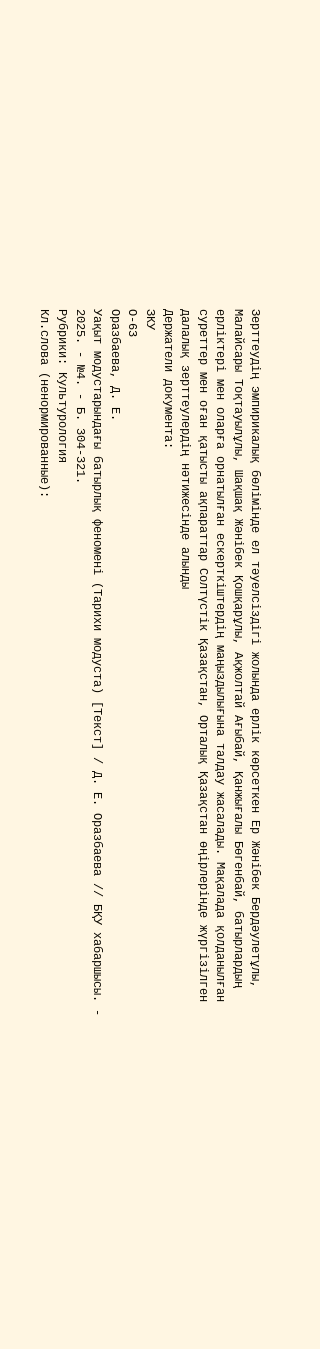Зерттеудің эмпирикалық бөлімінде ел тəуелсіздігі жолында ерлік көрсеткен Ер Жəнібек Бердəулетұлы, Малайсары Тоқтауылұлы, Шақшақ Жəнібек Қошқарұлы, Ақжолтай Ағыбай, Қанжығалы Бөгенбай, батырлардың ерліктері мен оларға орнатылған ескерткіштердің маңыздылығына талдау жасалады. Мақалада қолданылған суреттер мен оған қатысты ақпараттар Солтүстік Қазақстан, Орталық Қазақстан өңірлерінде жүргізілген далалық зерттеулердің нəтижесінде алынды
Держатели документа:
ЗКУ
О-63
Оразбаева, Д. Е.
Уақыт модустарындағы батырлық феномені (Тарихи модуста) [Текст] / Д. Е. Оразбаева // БҚУ хабаршысы. - 2025. - №4. - Б. 304-321.
Рубрики: Культурология
Кл.слова (ненормированные):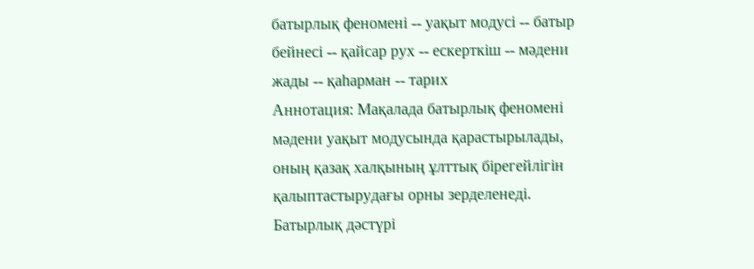батырлық феномені -- уақыт модусі -- батыр бейнесі -- қайсар рух -- ескерткіш -- мəдени жады -- қаһарман -- тарих
Аннотация: Мақалада батырлық феномені мəдени уақыт модусында қарастырылады, оның қазақ халқының ұлттық бірегейлігін қалыптастырудағы орны зерделенеді. Батырлық дəстүрі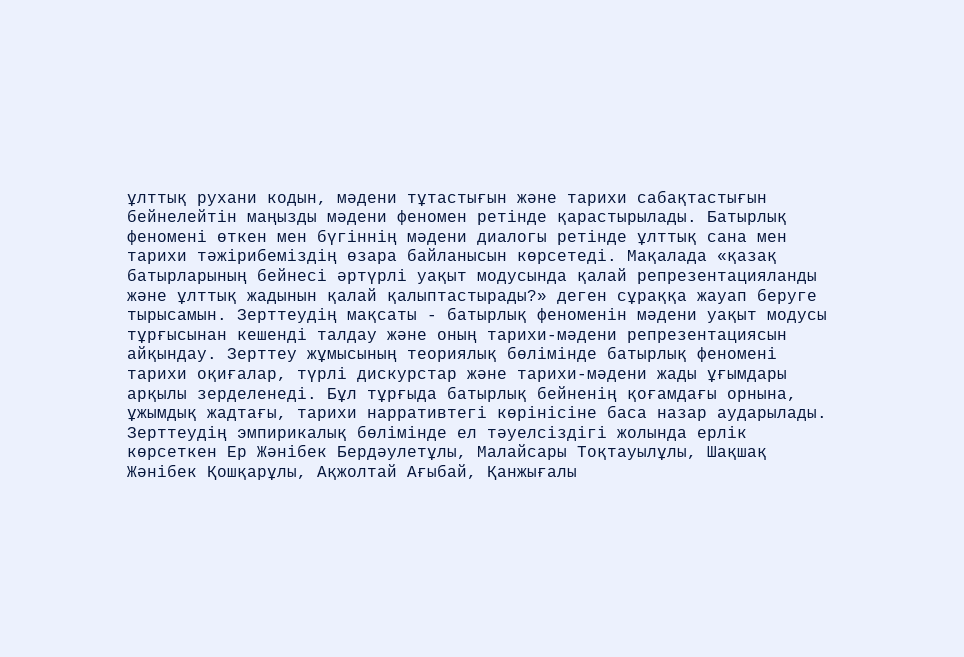ұлттық рухани кодын, мəдени тұтастығын жəне тарихи сабақтастығын бейнелейтін маңызды мəдени феномен ретінде қарастырылады. Батырлық феномені өткен мен бүгіннің мəдени диалогы ретінде ұлттық сана мен тарихи тəжірибеміздің өзара байланысын көрсетеді. Мақалада «қазақ батырларының бейнесі əртүрлі уақыт модусында қалай репрезентацияланды жəне ұлттық жадынын қалай қалыптастырады?» деген сұраққа жауап беруге тырысамын. Зерттеудің мақсаты - батырлық феноменін мəдени уақыт модусы тұрғысынан кешенді талдау жəне оның тарихи-мəдени репрезентациясын айқындау. Зерттеу жұмысының теориялық бөлімінде батырлық феномені тарихи оқиғалар, түрлі дискурстар жəне тарихи-мəдени жады ұғымдары арқылы зерделенеді. Бұл тұрғыда батырлық бейненің қоғамдағы орнына, ұжымдық жадтағы, тарихи нарративтегі көрінісіне баса назар аударылады. Зерттеудің эмпирикалық бөлімінде ел тəуелсіздігі жолында ерлік көрсеткен Ер Жəнібек Бердəулетұлы, Малайсары Тоқтауылұлы, Шақшақ Жəнібек Қошқарұлы, Ақжолтай Ағыбай, Қанжығалы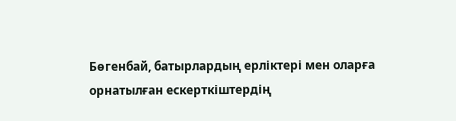Бөгенбай, батырлардың ерліктері мен оларға орнатылған ескерткіштердің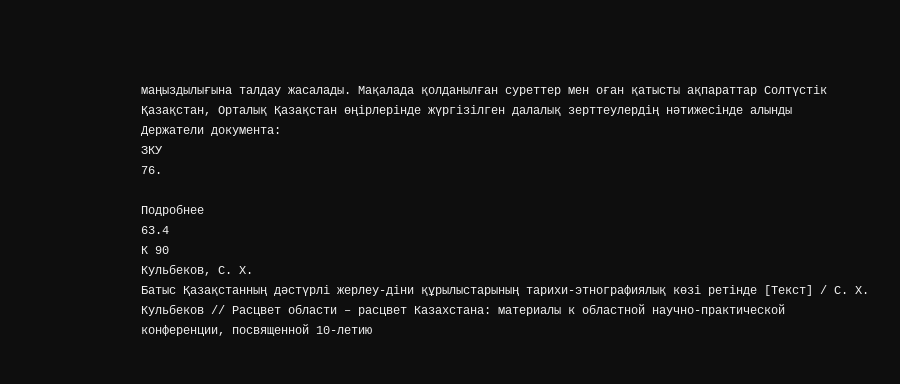маңыздылығына талдау жасалады. Мақалада қолданылған суреттер мен оған қатысты ақпараттар Солтүстік Қазақстан, Орталық Қазақстан өңірлерінде жүргізілген далалық зерттеулердің нəтижесінде алынды
Держатели документа:
ЗКУ
76.

Подробнее
63.4
К 90
Кульбеков, С. Х.
Батыс Қазақстанның дәстүрлі жерлеу-діни құрылыстарының тарихи-этнографиялық көзі ретінде [Текст] / С. Х. Кульбеков // Расцвет области – расцвет Казахстана: материалы к областной научно-практической конференции, посвященной 10-летию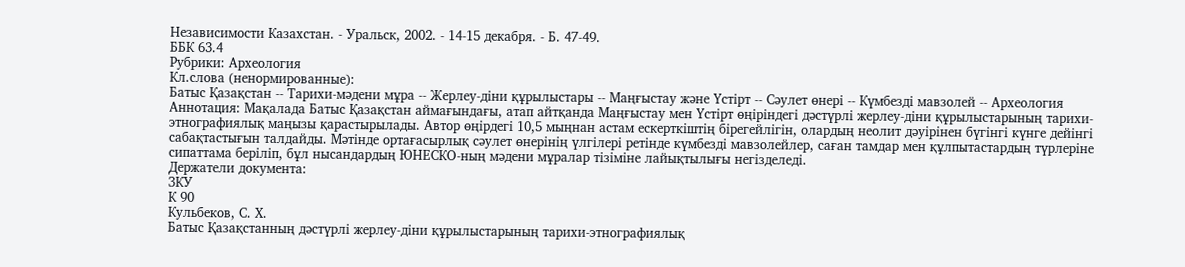Независимости Казахстан. - Уральск, 2002. - 14-15 декабря. - Б. 47-49.
ББК 63.4
Рубрики: Археология
Кл.слова (ненормированные):
Батыс Қазақстан -- Тарихи-мәдени мұра -- Жерлеу-діни құрылыстары -- Маңғыстау және Үстірт -- Сәулет өнері -- Күмбезді мавзолей -- Археология
Аннотация: Мақалада Батыс Қазақстан аймағындағы, атап айтқанда Маңғыстау мен Үстірт өңіріндегі дәстүрлі жерлеу-діни құрылыстарының тарихи-этнографиялық маңызы қарастырылады. Автор өңірдегі 10,5 мыңнан астам ескерткіштің бірегейлігін, олардың неолит дәуірінен бүгінгі күнге дейінгі сабақтастығын талдайды. Мәтінде ортағасырлық сәулет өнерінің үлгілері ретінде күмбезді мавзолейлер, саған тамдар мен құлпытастардың түрлеріне сипаттама беріліп, бұл нысандардың ЮНЕСКО-ның мәдени мұралар тізіміне лайықтылығы негізделеді.
Держатели документа:
ЗКУ
К 90
Кульбеков, С. Х.
Батыс Қазақстанның дәстүрлі жерлеу-діни құрылыстарының тарихи-этнографиялық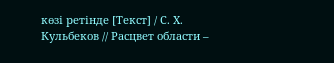көзі ретінде [Текст] / С. Х. Кульбеков // Расцвет области –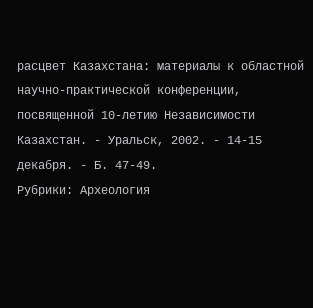расцвет Казахстана: материалы к областной научно-практической конференции, посвященной 10-летию Независимости Казахстан. - Уральск, 2002. - 14-15 декабря. - Б. 47-49.
Рубрики: Археология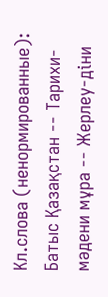Кл.слова (ненормированные):
Батыс Қазақстан -- Тарихи-мәдени мұра -- Жерлеу-діни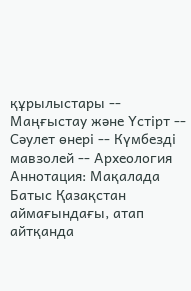құрылыстары -- Маңғыстау және Үстірт -- Сәулет өнері -- Күмбезді мавзолей -- Археология
Аннотация: Мақалада Батыс Қазақстан аймағындағы, атап айтқанда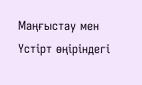Маңғыстау мен Үстірт өңіріндегі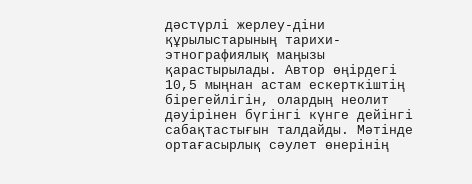дәстүрлі жерлеу-діни құрылыстарының тарихи-этнографиялық маңызы қарастырылады. Автор өңірдегі 10,5 мыңнан астам ескерткіштің бірегейлігін, олардың неолит дәуірінен бүгінгі күнге дейінгі сабақтастығын талдайды. Мәтінде ортағасырлық сәулет өнерінің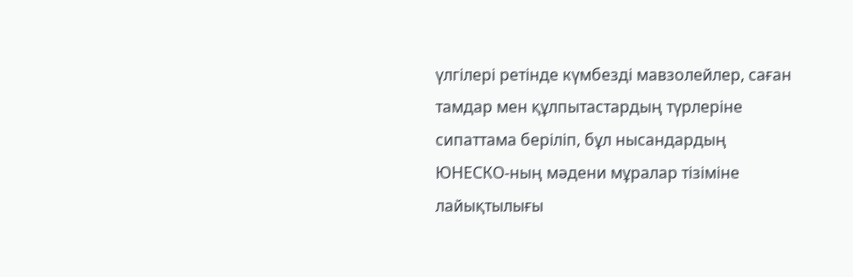үлгілері ретінде күмбезді мавзолейлер, саған тамдар мен құлпытастардың түрлеріне сипаттама беріліп, бұл нысандардың ЮНЕСКО-ның мәдени мұралар тізіміне лайықтылығы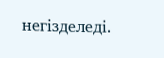негізделеді.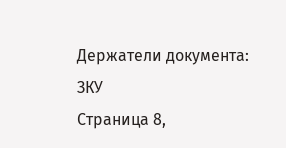Держатели документа:
ЗКУ
Страница 8,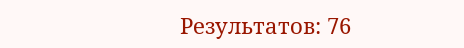Результатов: 76